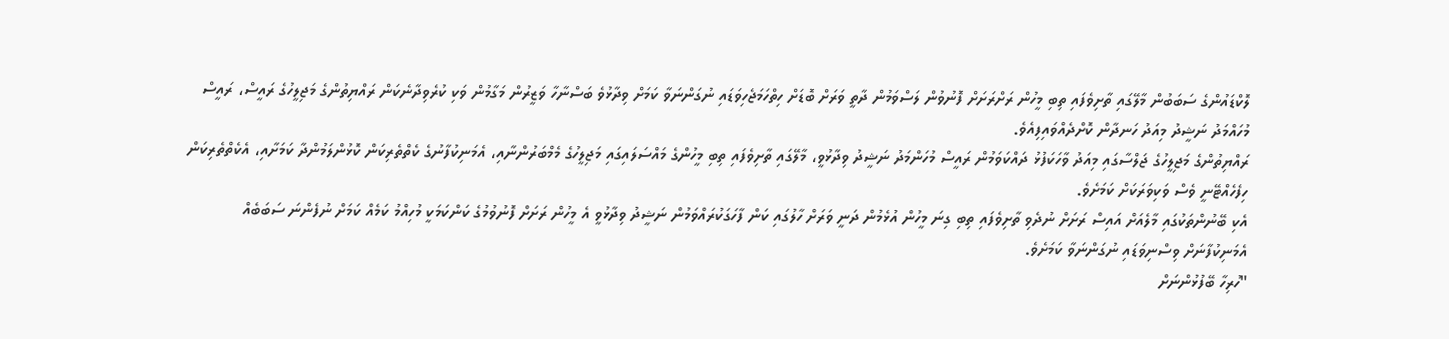ލޮކްޑައުންގެ ސަބަބުން މާލޭގައި ތާށިވެފައި ތިބި މީހުން ރަށްރަށަށް ފޮނުވުން ލަސްވަމުން ދާތީ ވަރަށް ބޮޑަށް ހިތްހަމަޖެހިވަޑައި ނުގަންނަވާ ކަމަށް ވިދާޅުވެ ބަސްނާހާ ވަޒީރުން މަގާމުން ވަކި ކުރެވިދާނެކަން ރައްޔިތުންގެ މަޖިލީހުގެ ރައީސް، ރައީސް މުހައްމަދު ނަޝީދު މިއަދު ހަނދާން ކޮށްދެއްވައިފިއެވެ.
ރައްޔިތުންގެ މަޖިލީހުގެ ޖަލްސާގައި މިއަދު ވާހަކަފުޅު ދައްކަވަމުން ރައީސް މުހަންމަދު ނަޝީދު ވިދާޅުވީ، މާލޭގައި ތާށިވެފައި ތިބި މީހުންގެ މައްސަލައިގައި މަޖިލީހުގެ މެމްބަރުންނާއި، އެމަނިކުފާނުގެ ކެތްތެރިކަން ކޮޅުންލަމުންދާ ކަމަށާއި، އެކެތްތެރިކަން ހިފެހެއްޓޭނީ ވެސް ވަކިވަރަކަށް ކަމަށެވެ.
އެކި ބޭނުންތަކުގައި މާލެއަށް އައިސް ރަށަށް ނުދެވި ތާށިވެފައި ތިބި ގިނަ މީހުން އުޅެމުން ދަނީ ވަރަށް ހާލުގައި ކަން ފާހަގަކުރައްވަމުން ނަޝީދު ވިދާޅުވީ އެ މީހުން ރަށަށް ފޮނުވުމުގެ ކަންކަމަކީ މުހިއްމު ކަމެއް ކަމަށް ނުފެންނަ ސަބަބެއް އެމަނިކުފާނަށް ވިސްނިވަޑައި ނުގަންނަވާ ކަމަށެވެ.
"ހުރިހާ ބޭފުޅުންނަށް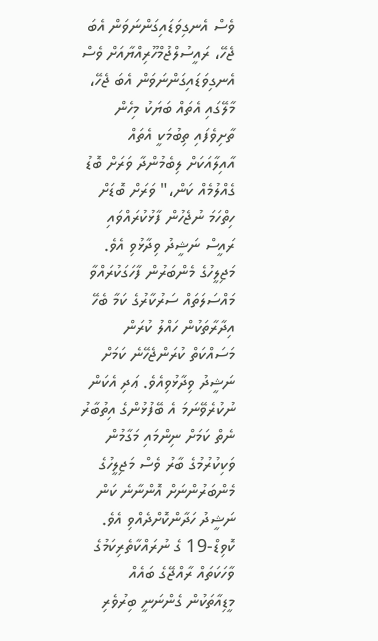ވެސް އެނގިވަޑައިގަންނަވަން އެބަ ޖެހޭ، ރައީސުލްޖުމްހޫރިއްޔާއަށް ވެސް އެނގިވަޑައިގަންނަވަން އެބަ ޖެހޭ، މާލޭގައި އެތައް ބަޔަކު މިހެން ތާށިވެފައި ތިބުމަކީ އެތައް އާއިލާއަކަށް ލިބެމުންދާ ވަރަށް ބޮޑު ގެއްލުމެއް ކަން،" ވަރަށް ބޮޑަށް ހިތްހަމަ ނުޖެހުން ފާޅުކުރައްވައި ރައީސް ނަޝީދު ވިދާޅުވި އެވެ.
މަޖިލީހުގެ މެންބަރުން ފާހަގަކުރައްވާ މައްސަލަތައް ސަރުކާރުގެ ކަމާ ބެހޭ އިދާރާތަކުން ހައްލު ކުރަން މަސައްކަތް ކުރަންޖެހޭނެ ކަމަށް ނަޝީދު ވިދާޅުވިއެވެ. ޢަދި އެކަން ނުކުރެވޭނަމަ އެ ބޭފުޅުންގެ އިތުބާރު ނެތް ކަމަށް ނިންމައި މަގާމުން ވަކިކުރުމުގެ ބާރު ވެސް މަޖިލީހުގެ މެންބަރުންނަށް އޮންނާނެ ކަން ނަޝީދު ހަދާންކޮށްދެއްވި އެވެ.
ކޮވިޑް-19 ގެ ނުރައްކާތެރިކަމުގެ ވާހަކަތައް ރާއްޖޭގެ ބައެއް މީޑިއާތަކުން ގެންނަނީ ބިރުވެރި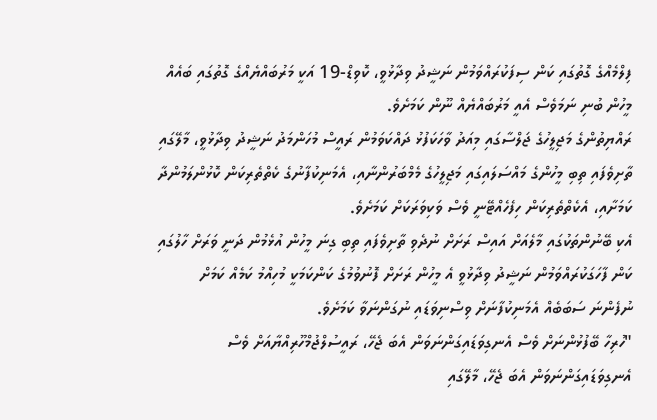ފިލްމެއްގެ ގޮތުގައި ކަން ސިފަކުރައްވަމުން ނަޝީދު ވިދާޅުވީ، ކޮވިޑް-19 އަކީ މަރުބައްޔެއްގެ ގޮތުގައި ބައެއް މީހުން ބުނި ނަމަވެސް އެއީ މަރުބައްޔެއް ނޫން ކަމަށެވެ.
ރައްޔިތުންގެ މަޖިލީހުގެ ޖަލްސާގައި މިއަދު ވާހަކަފުޅު ދައްކަވަމުން ރައީސް މުހަންމަދު ނަޝީދު ވިދާޅުވީ، މާލޭގައި ތާށިވެފައި ތިބި މީހުންގެ މައްސަލައިގައި މަޖިލީހުގެ މެމްބަރުންނާއި، އެމަނިކުފާނުގެ ކެތްތެރިކަން ކޮޅުންލަމުންދާ ކަމަށާއި، އެކެތްތެރިކަން ހިފެހެއްޓޭނީ ވެސް ވަކިވަރަކަށް ކަމަށެވެ.
އެކި ބޭނުންތަކުގައި މާލެއަށް އައިސް ރަށަށް ނުދެވި ތާށިވެފައި ތިބި ގިނަ މީހުން އުޅެމުން ދަނީ ވަރަށް ހާލުގައި ކަން ފާހަގަކުރައްވަމުން ނަޝީދު ވިދާޅުވީ އެ މީހުން ރަށަށް ފޮނުވުމުގެ ކަންކަމަކީ މުހިއްމު ކަމެއް ކަމަށް ނުފެންނަ ސަބަބެއް އެމަނިކުފާނަށް ވިސްނިވަޑައި ނުގަންނަވާ ކަމަށެވެ.
"ހުރިހާ ބޭފުޅުންނަށް ވެސް އެނގިވަޑައިގަންނަވަން އެބަ ޖެހޭ، ރައީސުލްޖުމްހޫރިއްޔާއަށް ވެސް އެނގިވަޑައިގަންނަވަން އެބަ ޖެހޭ، މާލޭގައި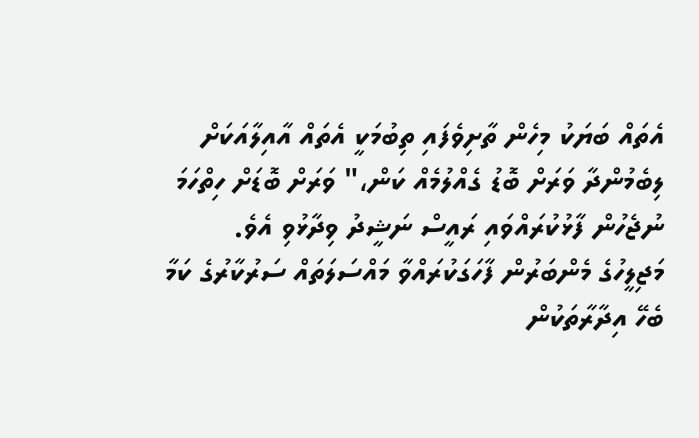އެތައް ބަޔަކު މިހެން ތާށިވެފައި ތިބުމަކީ އެތައް އާއިލާއަކަށް ލިބެމުންދާ ވަރަށް ބޮޑު ގެއްލުމެއް ކަން،" ވަރަށް ބޮޑަށް ހިތްހަމަ ނުޖެހުން ފާޅުކުރައްވައި ރައީސް ނަޝީދު ވިދާޅުވި އެވެ.
މަޖިލީހުގެ މެންބަރުން ފާހަގަކުރައްވާ މައްސަލަތައް ސަރުކާރުގެ ކަމާ ބެހޭ އިދާރާތަކުން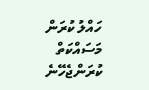ހައްލު ކުރަން މަސައްކަތް ކުރަންޖެހޭނެ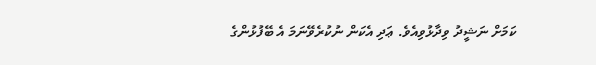ކަމަށް ނަޝީދު ވިދާޅުވިއެވެ. ޢަދި އެކަން ނުކުރެވޭނަމަ އެ ބޭފުޅުންގެ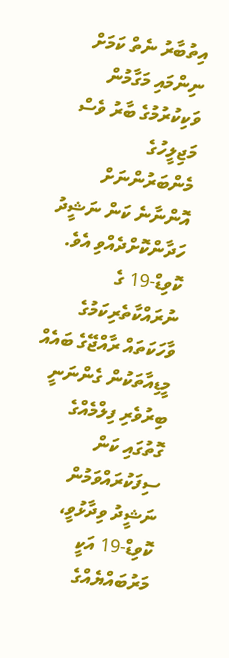އިތުބާރު ނެތް ކަމަށް ނިންމައި މަގާމުން ވަކިކުރުމުގެ ބާރު ވެސް މަޖިލީހުގެ މެންބަރުންނަށް އޮންނާނެ ކަން ނަޝީދު ހަދާންކޮށްދެއްވި އެވެ.
ކޮވިޑް-19 ގެ ނުރައްކާތެރިކަމުގެ ވާހަކަތައް ރާއްޖޭގެ ބައެއް މީޑިއާތަކުން ގެންނަނީ ބިރުވެރި ފިލްމެއްގެ ގޮތުގައި ކަން ސިފަކުރައްވަމުން ނަޝީދު ވިދާޅުވީ، ކޮވިޑް-19 އަކީ މަރުބައްޔެއްގެ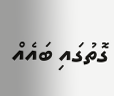ގޮތުގައި ބައެއް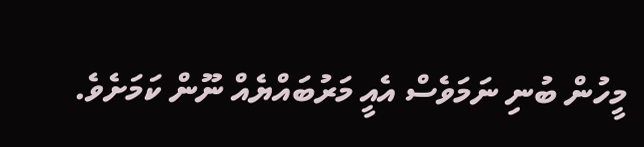މީހުން ބުނި ނަމަވެސް އެއީ މަރުބައްޔެއް ނޫން ކަމަށެވެ.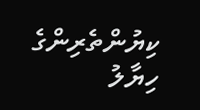ކިޔުންތެރިންގެ ހިޔާލު